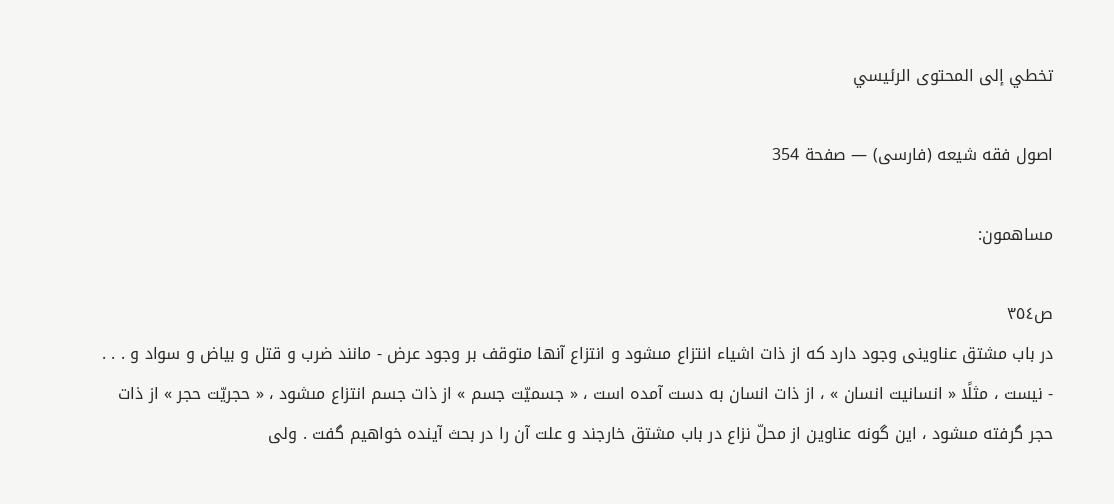تخطي إلى المحتوى الرئيسي

اصول فقه شيعه (فارسى) — صفحة 354

مساهمون:

ص٣٥٤
در باب مشتق عناوينى وجود دارد كه از ذات اشياء انتزاع مىشود و انتزاع آنها متوقف بر وجود عرض - مانند ضرب و قتل و بياض و سواد و . . . - نيست ، مثلًا « انسانيت انسان » ، از ذات انسان به دست آمده است ، « جسميّت جسم » از ذات جسم انتزاع مىشود ، « حجريّت حجر » از ذات حجر گرفته مىشود ، اين گونه عناوين از محلّ نزاع در باب مشتق خارجند و علت آن را در بحث آينده خواهيم گفت . ولى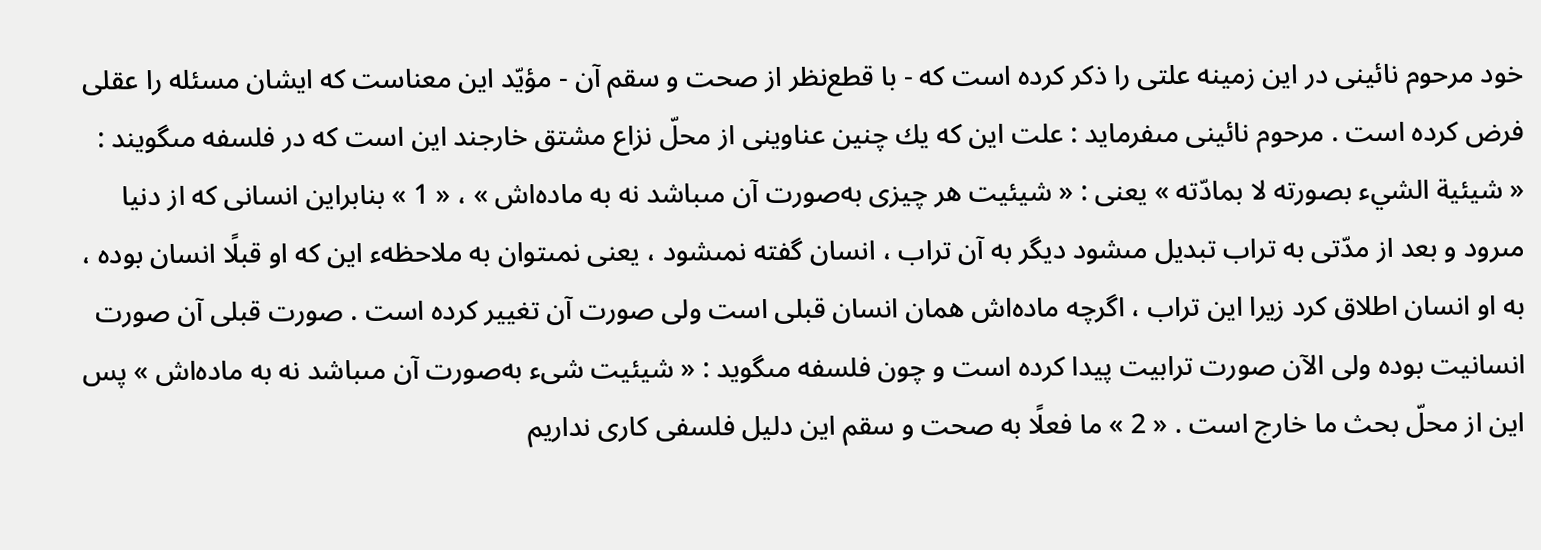خود مرحوم نائينى در اين زمينه علتى را ذكر كرده است كه - با قطع‌نظر از صحت و سقم آن - مؤيّد اين معناست كه ايشان مسئله را عقلى فرض كرده است . مرحوم نائينى مىفرمايد : علت اين كه يك چنين عناوينى از محلّ نزاع مشتق خارجند اين است كه در فلسفه مىگويند : « شيئية الشيء بصورته لا بمادّته » يعنى : « شيئيت هر چيزى به‌صورت آن مىباشد نه به ماده‌اش » ، « 1 » بنابراين انسانى كه از دنيا مىرود و بعد از مدّتى به تراب تبديل مىشود ديگر به آن تراب ، انسان گفته نمىشود ، يعنى نمىتوان به ملاحظهء اين كه او قبلًا انسان بوده ، به او انسان اطلاق كرد زيرا اين تراب ، اگرچه ماده‌اش همان انسان قبلى است ولى صورت آن تغيير كرده است . صورت قبلى آن صورت انسانيت بوده ولى الآن صورت ترابيت پيدا كرده است و چون فلسفه مىگويد : « شيئيت شىء به‌صورت آن مىباشد نه به ماده‌اش » پس اين از محلّ بحث ما خارج است . « 2 » ما فعلًا به صحت و سقم اين دليل فلسفى كارى نداريم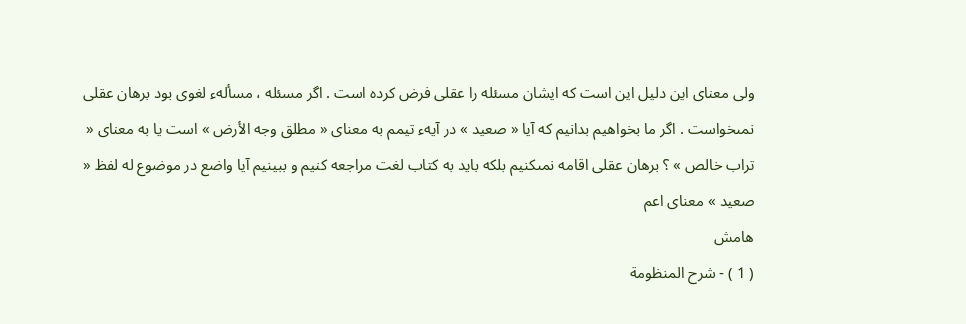ولى معناى اين دليل اين است كه ايشان مسئله را عقلى فرض كرده است . اگر مسئله ، مسألهء لغوى بود برهان عقلى نمىخواست . اگر ما بخواهيم بدانيم كه آيا « صعيد » در آيهء تيمم به معناى « مطلق وجه الأرض » است يا به معناى « تراب خالص » ؟ برهان عقلى اقامه نمىكنيم بلكه بايد به كتاب لغت مراجعه كنيم و ببينيم آيا واضع در موضوع له لفظ « صعيد » معناى اعم
هامش
( 1 ) - شرح المنظومة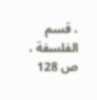، قسم الفلسفة ، ص 128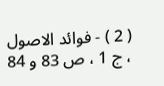( 2 ) - فوائد الاصول ، ج 1 ، ص 83 و 84